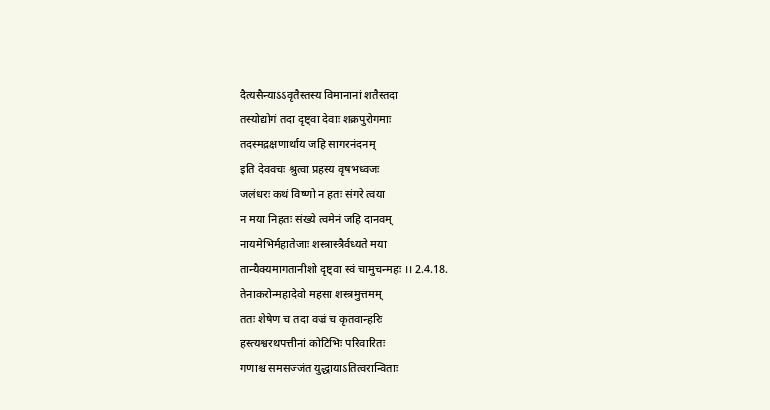दैत्यसैन्याऽऽवृतैस्तस्य विमानानां शतैस्तदा
तस्योद्योगं तदा दृष्ट्वा देवाः शक्रपुरोगमाः
तदस्मद्रक्षणार्थाय जहि सागरनंदनम्
इति देववचः श्रुत्वा प्रहस्य वृषभध्वजः
जलंधरः कथं विष्णो न हतः संगरे त्वया
न मया निहतः संख्ये त्वमेनं जहि दानवम्
नायमेभिर्महातेजाः शस्त्रास्त्रैर्वध्यते मया
तान्यैक्यमागतानीशो दृष्ट्वा स्वं चामुचन्महः ।। 2.4.18.
तेनाकरोन्महादेवो महसा शस्त्रमुत्तमम्
ततः शेषेण च तदा वज्रं च कृतवान्हरिः
हस्त्यश्वरथपत्तीनां कोटिभिः परिवारितः
गणाश्च समसज्जंत युद्धायाऽतित्वरान्विताः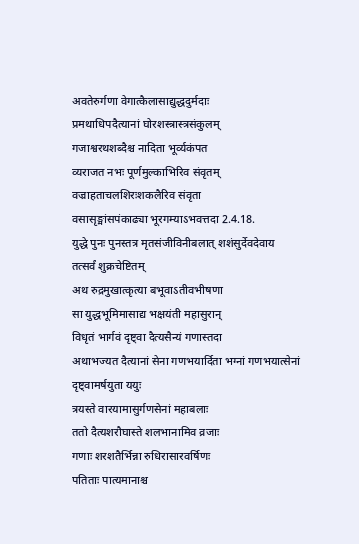अवतेरुर्गणा वेगात्कैलासाद्युद्धदुर्मदाः
प्रमथाधिपदैत्यानां घोरशस्त्रास्त्रसंकुलम्
गजाश्वरथशब्दैश्च नादिता भूर्व्यकंपत
व्यराजत नभः पूर्णमुल्काभिरिव संवृतम्
वज्राहताचलशिरःशकलैरिव संवृता
वसासृङ्मांसपंकाढ्या भूरगम्याऽभवत्तदा 2.4.18.
युद्धे पुनः पुनस्तत्र मृतसंजीविनीबलात् शशंसुर्देवदेवाय तत्सर्वं शुक्रचेष्टितम्
अथ रुद्रमुखात्कृत्या बभूवाऽतीवभीषणा
सा युद्धभूमिमासाद्य भक्षयंती महासुरान्
विधृतं भार्गवं दृष्ट्वा दैत्यसैन्यं गणास्तदा
अथाभज्यत दैत्यानां सेना गणभयार्दिता भग्नां गणभयात्सेनां दृष्ट्वामर्षयुता ययुः
त्रयस्ते वारयामासुर्गणसेनां महाबलाः
ततो दैत्यशरौघास्ते शलभानामिव व्रजाः
गणाः शरशतैर्भिन्ना रुधिरासारवर्षिणः
पतिताः पात्यमानाश्च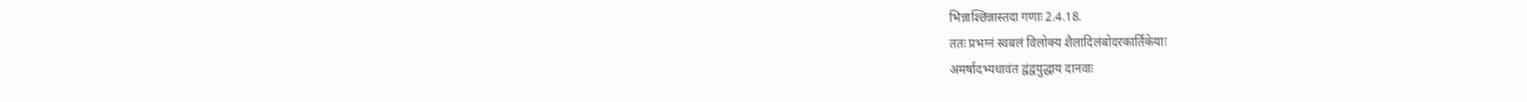भिन्नाश्छिन्नास्तदा गणाः 2.4.18.
ततः प्रभग्नं स्वबलं विलोक्य शैलादिलंबोदरकार्तिकेयाः
अमर्षादभ्यधावंत द्वंद्वयुद्धाय दानवाः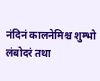नंदिनं कालनेमिश्च शुम्भो लंबोदरं तथा